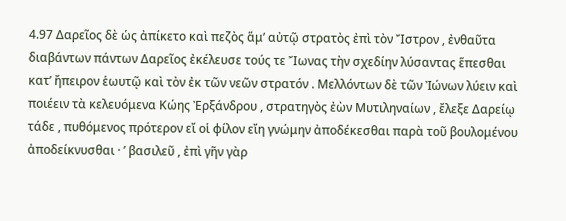4.97 Δαρεῖος δὲ ὡς ἀπίκετο καὶ πεζὸς ἅμ’ αὐτῷ στρατὸς ἐπὶ τὸν Ἴστρον , ἐνθαῦτα διαβάντων πάντων Δαρεῖος ἐκέλευσε τούς τε Ἴωνας τὴν σχεδίην λύσαντας ἕπεσθαι κατ’ ἤπειρον ἑωυτῷ καὶ τὸν ἐκ τῶν νεῶν στρατόν . Μελλόντων δὲ τῶν Ἰώνων λύειν καὶ ποιέειν τὰ κελευόμενα Κώης Ἐρξάνδρου , στρατηγὸς ἐὼν Μυτιληναίων , ἔλεξε Δαρείῳ τάδε , πυθόμενος πρότερον εἴ οἱ φίλον εἴη γνώμην ἀποδέκεσθαι παρὰ τοῦ βουλομένου ἀποδείκνυσθαι · ʹ βασιλεῦ , ἐπὶ γῆν γὰρ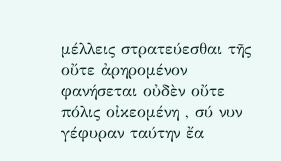μέλλεις στρατεύεσθαι τῆς οὔτε ἀρηρομένον φανήσεται οὐδὲν οὔτε πόλις οἰκεομένη , σύ νυν γέφυραν ταύτην ἔα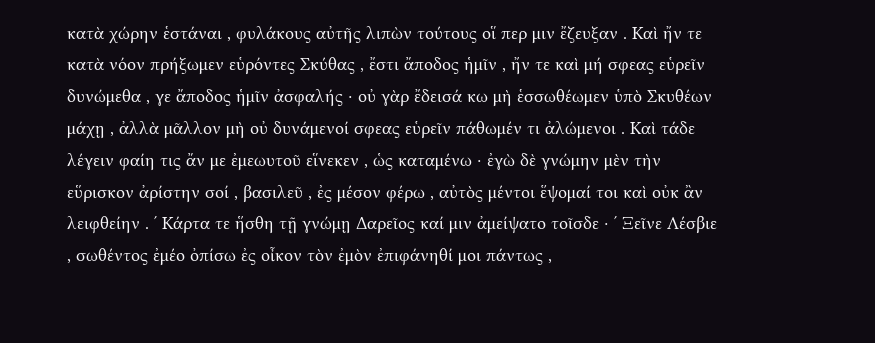κατὰ χώρην ἑστάναι , φυλάκους αὐτῆς λιπὼν τούτους οἵ περ μιν ἔζευξαν . Καὶ ἤν τε κατὰ νόον πρήξωμεν εὑρόντες Σκύθας , ἔστι ἄποδος ἡμῖν , ἤν τε καὶ μή σφεας εὑρεῖν δυνώμεθα , γε ἄποδος ἡμῖν ἀσφαλής · οὐ γὰρ ἔδεισά κω μὴ ἑσσωθέωμεν ὑπὸ Σκυθέων μάχῃ , ἀλλὰ μᾶλλον μὴ οὐ δυνάμενοί σφεας εὑρεῖν πάθωμέν τι ἀλώμενοι . Καὶ τάδε λέγειν φαίη τις ἄν με ἐμεωυτοῦ εἵνεκεν , ὡς καταμένω · ἐγὼ δὲ γνώμην μὲν τὴν εὕρισκον ἀρίστην σοί , βασιλεῦ , ἐς μέσον φέρω , αὐτὸς μέντοι ἕψομαί τοι καὶ οὐκ ἂν λειφθείην . ʹ Κάρτα τε ἥσθη τῇ γνώμῃ Δαρεῖος καί μιν ἀμείψατο τοῖσδε · ʹ Ξεῖνε Λέσβιε , σωθέντος ἐμέο ὀπίσω ἐς οἶκον τὸν ἐμὸν ἐπιφάνηθί μοι πάντως ,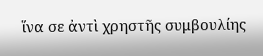ἵνα σε ἀντὶ χρηστῆς συμβουλίης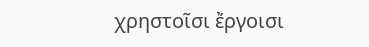χρηστοῖσι ἔργοισι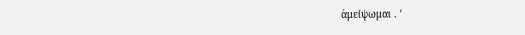ἀμείψωμαι . ʹ